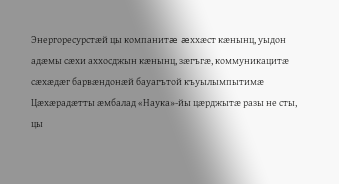Энергоресурстæй цы компанитæ æххæст кæнынц, уыдон адæмы сæхи аххосджын кæнынц, зæгъгæ, коммуникацитæ сæхæдæг барвæндонæй бауагътой къуылымпытимæ
Цæхæрадæтты æмбалад «Наука»-йы цæрджытæ разы не сты, цы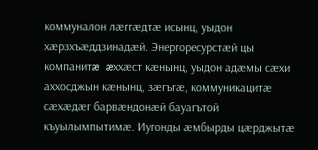коммуналон лæггæдтæ исынц, уыдон хæрзхъæддзинадæй. Энергоресурстæй цы компанитæ æххæст кæнынц, уыдон адæмы сæхи аххосджын кæнынц, зæгъгæ, коммуникацитæ сæхæдæг барвæндонæй бауагътой къуылымпытимæ. Иугонды æмбырды цæрджытæ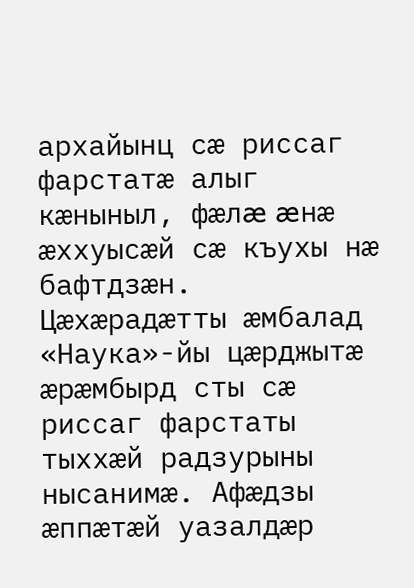архайынц сæ риссаг фарстатæ алыг кæныныл, фæлæ æнæ æххуысæй сæ къухы нæ бафтдзæн.
Цæхæрадæтты æмбалад «Наука»-йы цæрджытæ æрæмбырд сты сæ риссаг фарстаты тыххæй радзурыны нысанимæ. Афæдзы æппæтæй уазалдæр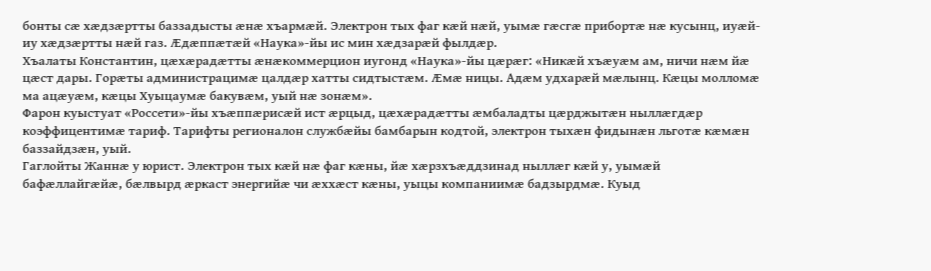бонты сæ хæдзæртты баззадысты æнæ хъармæй. Электрон тых фаг кæй нæй, уымæ гæсгæ прибортæ нæ кусынц, иуæй-иу хæдзæртты нæй газ. Æдæппæтæй «Наука»-йы ис мин хæдзарæй фылдæр.
Хъалаты Константин, цæхæрадæтты æнæкоммерцион иугонд «Наука»-йы цæрæг: «Никæй хъæуæм ам, ничи нæм йæ цæст дары. Горæты администрацимæ цалдæр хатты сидтыстæм. Æмæ ницы. Адæм удхарæй мæлынц. Кæцы молломæ ма ацæуæм, кæцы Хуыцаумæ бакувæм, уый нæ зонæм».
Фарон куыстуат «Россети»-йы хъæппæрисæй ист æрцыд, цæхæрадæтты æмбаладты цæрджытæн ныллæгдæр коэффицентимæ тариф. Тарифты регионалон службæйы бамбарын кодтой, электрон тыхæн фидынæн льготæ кæмæн баззайдзæн, уый.
Гаглойты Жаннæ у юрист. Электрон тых кæй нæ фаг кæны, йæ хæрзхъæддзинад ныллæг кæй у, уымæй бафæллайгæйæ, бæлвырд æркаст энергийæ чи æххæст кæны, уыцы компаниимæ бадзырдмæ. Куыд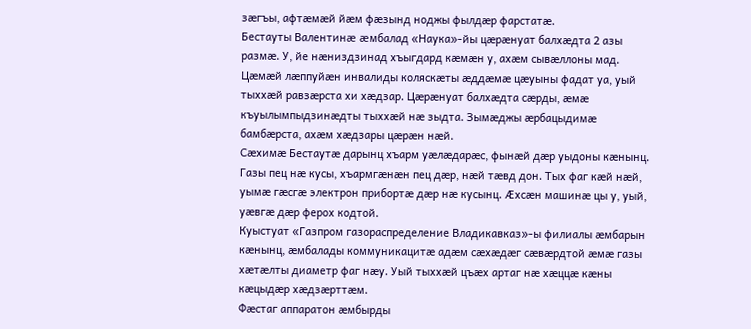зæгъы, афтæмæй йæм фæзынд ноджы фылдæр фарстатæ.
Бестауты Валентинæ æмбалад «Наука»-йы цæрæнуат балхæдта 2 азы размæ. У, йе нæниздзинад хъыгдард кæмæн у, ахæм сывæллоны мад. Цæмæй лæппуйæн инвалиды коляскæты æддæмæ цæуыны фадат уа, уый тыххæй равзæрста хи хæдзар. Цæрæнуат балхæдта сæрды, æмæ къуылымпыдзинæдты тыххæй нæ зыдта. Зымæджы æрбацыдимæ бамбæрста, ахæм хæдзары цæрæн нæй.
Сæхимæ Бестаутæ дарынц хъарм уæлæдарæс, фынæй дæр уыдоны кæнынц. Газы пец нæ кусы, хъармгæнæн пец дæр, нæй тæвд дон. Тых фаг кæй нæй, уымæ гæсгæ электрон прибортæ дæр нæ кусынц. Æхсæн машинæ цы у, уый, уæвгæ дæр ферох кодтой.
Куыстуат «Газпром газораспределение Владикавказ»-ы филиалы æмбарын кæнынц, æмбалады коммуникацитæ адæм сæхæдæг сæвæрдтой æмæ газы хæтæлты диаметр фаг нæу. Уый тыххæй цъæх артаг нæ хæццæ кæны кæцыдæр хæдзæрттæм.
Фæстаг аппаратон æмбырды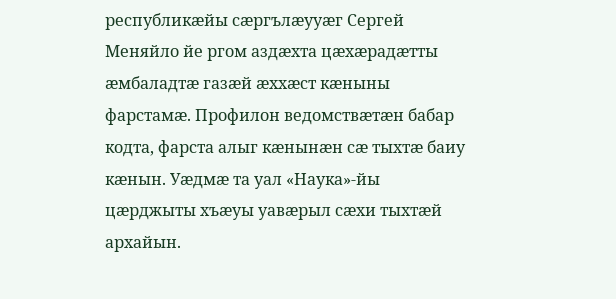республикæйы сæргълæууæг Сергей Меняйло йе ргом аздæхта цæхæрадæтты æмбаладтæ газæй æххæст кæныны фарстамæ. Профилон ведомствæтæн бабар кодта, фарста алыг кæнынæн сæ тыхтæ баиу кæнын. Уæдмæ та уал «Наука»-йы цæрджыты хъæуы уавæрыл сæхи тыхтæй архайын.